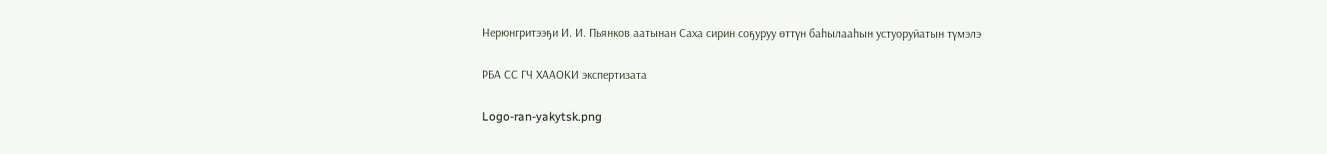Нерюнгритээҕи И. И. Пьянков аатынан Саха сирин соҕуруу өттүн баһылааһын устуоруйатын түмэлэ

РБА СС ГЧ ХААОКИ экспертизата

Logo-ran-yakytsk.png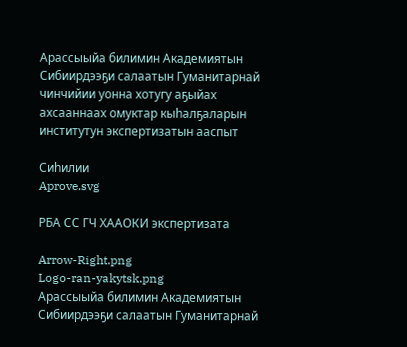Арассыыйа билимин Академиятын Сибиирдээҕи салаатын Гуманитарнай чинчийии уонна хотугу аҕыйах ахсааннаах омуктар кыһалҕаларын институтун экспертизатын ааспыт

Сиһилии
Aprove.svg

РБА СС ГЧ ХААОКИ экспертизата

Arrow-Right.png
Logo-ran-yakytsk.png
Арассыыйа билимин Академиятын Сибиирдээҕи салаатын Гуманитарнай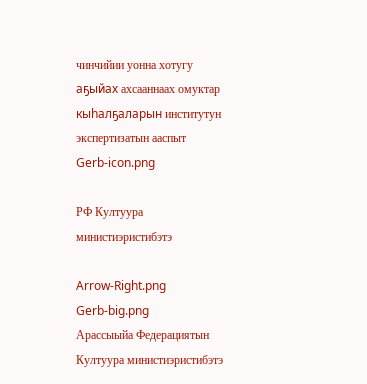чинчийии уонна хотугу аҕыйах ахсааннаах омуктар кыһалҕаларын институтун экспертизатын ааспыт
Gerb-icon.png

РФ Култуура министиэристибэтэ

Arrow-Right.png
Gerb-big.png
Арассыыйа Федерациятын Култуура министиэристибэтэ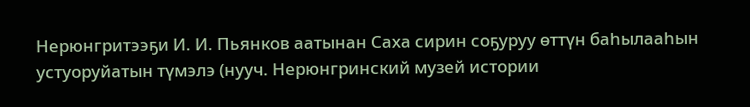Нерюнгритээҕи И. И. Пьянков аатынан Саха сирин соҕуруу өттүн баһылааһын устуоруйатын түмэлэ (нууч. Нерюнгринский музей истории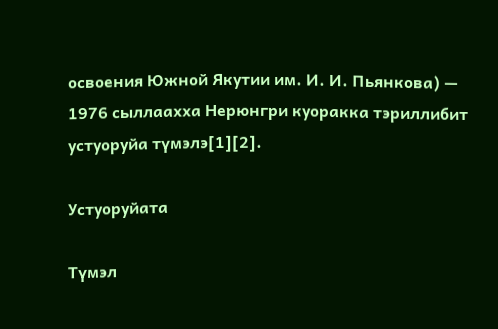освоения Южной Якутии им. И. И. Пьянкова) — 1976 сыллаахха Нерюнгри куоракка тэриллибит устуоруйа түмэлэ[1][2].

Устуоруйата

Түмэл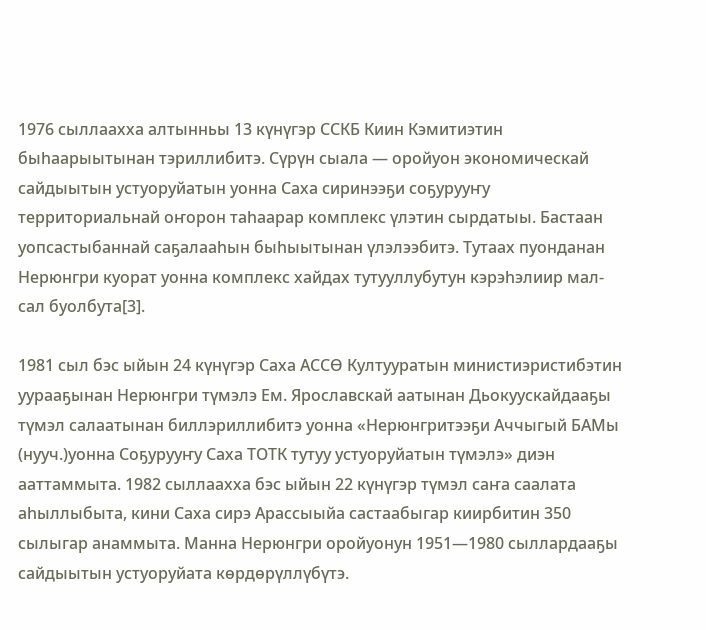1976 сыллаахха алтынньы 13 күнүгэр ССКБ Киин Кэмитиэтин быһаарыытынан тэриллибитэ. Сүрүн сыала — оройуон экономическай сайдыытын устуоруйатын уонна Саха сиринээҕи соҕурууҥу территориальнай оҥорон таһаарар комплекс үлэтин сырдатыы. Бастаан уопсастыбаннай саҕалааһын быһыытынан үлэлээбитэ. Тутаах пуонданан Нерюнгри куорат уонна комплекс хайдах тутууллубутун кэрэһэлиир мал-сал буолбута[3].

1981 сыл бэс ыйын 24 күнүгэр Саха АССӨ Култууратын министиэристибэтин уурааҕынан Нерюнгри түмэлэ Ем. Ярославскай аатынан Дьокуускайдааҕы түмэл салаатынан биллэриллибитэ уонна «Нерюнгритээҕи Аччыгый БАМы (нууч.)уонна Соҕурууҥу Саха ТОТК тутуу устуоруйатын түмэлэ» диэн ааттаммыта. 1982 сыллаахха бэс ыйын 22 күнүгэр түмэл саҥа саалата аһыллыбыта, кини Саха сирэ Арассыыйа састаабыгар киирбитин 350 сылыгар анаммыта. Манна Нерюнгри оройуонун 1951—1980 сыллардааҕы сайдыытын устуоруйата көрдөрүллүбүтэ.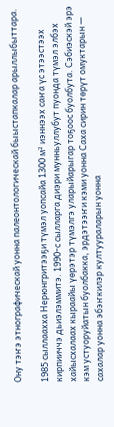Ону тэҥэ этнографическай уонна палеонтологическай быыстапкалар арыллыбыттара.

1985 сыллаахха Нерюнгритээҕи түмэл уопсайа 1300 м² иэннээх саҥа үс этээстээх кирпииччэ дьиэлэммитэ. 1990-с сылларга диэри мунньуллубут пуонда түмэл элбэх хайысхалаах кыраайы үөрэтэр түмэлгэ уларыйарыгар тоҕоос буолбута. Сэбиэскэй эрэ кэм устуоруйатын буолбакка, эрдэтээҥи кэми уонна Саха сирин төрүт омуктарын — сахалар уонна эбэҥкилэр култуураларын уонна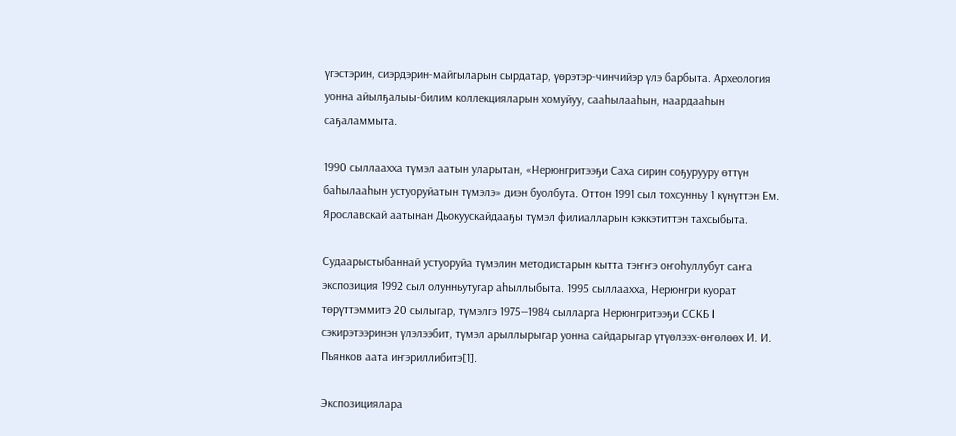үгэстэрин, сиэрдэрин-майгыларын сырдатар, үөрэтэр-чинчийэр үлэ барбыта. Археология уонна айылҕалыы-билим коллекцияларын хомуйуу, сааһылааһын, наардааһын саҕаламмыта.

1990 сыллаахха түмэл аатын уларытан, «Нерюнгритээҕи Саха сирин соҕурууру өттүн баһылааһын устуоруйатын түмэлэ» диэн буолбута. Оттон 1991 сыл тохсунньу 1 күнүттэн Ем. Ярославскай аатынан Дьокуускайдааҕы түмэл филиалларын кэккэтиттэн тахсыбыта.

Судаарыстыбаннай устуоруйа түмэлин методистарын кытта тэҥҥэ оҥоһуллубут саҥа экспозиция 1992 сыл олунньутугар аһыллыбыта. 1995 сыллаахха, Нерюнгри куорат төрүттэммитэ 20 сылыгар, түмэлгэ 1975—1984 сылларга Нерюнгритээҕи ССКБ I сэкирэтээринэн үлэлээбит, түмэл арыллырыгар уонна сайдарыгар үтүөлээх-өҥөлөөх И. И. Пьянков аата иҥэриллибитэ[1].

Экспозициялара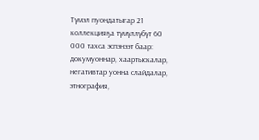Түмэл пуондатыгар 21 коллекцияҕа түмүллүбүт 60 000 тахса эспэнээт баар: докумуоннар, хаартыскалар, негативтар уонна слайдалар, этнография,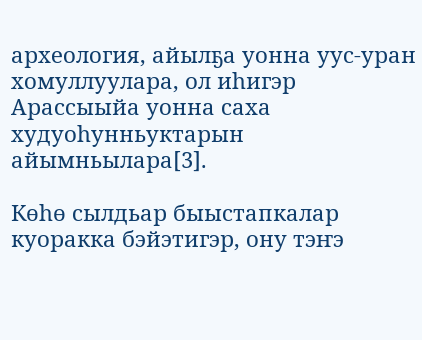археология, айылҕа уонна уус-уран хомуллуулара, ол иһигэр Арассыыйа уонна саха худуоһунньуктарын айымньылара[3].

Көһө сылдьар быыстапкалар куоракка бэйэтигэр, ону тэҥэ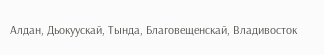Алдан, Дьокуускай, Тында, Благовещенскай, Владивосток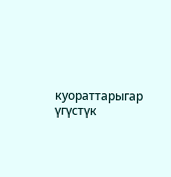куораттарыгар үгүстүк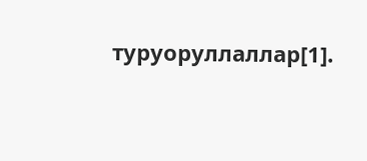туруоруллаллар[1].